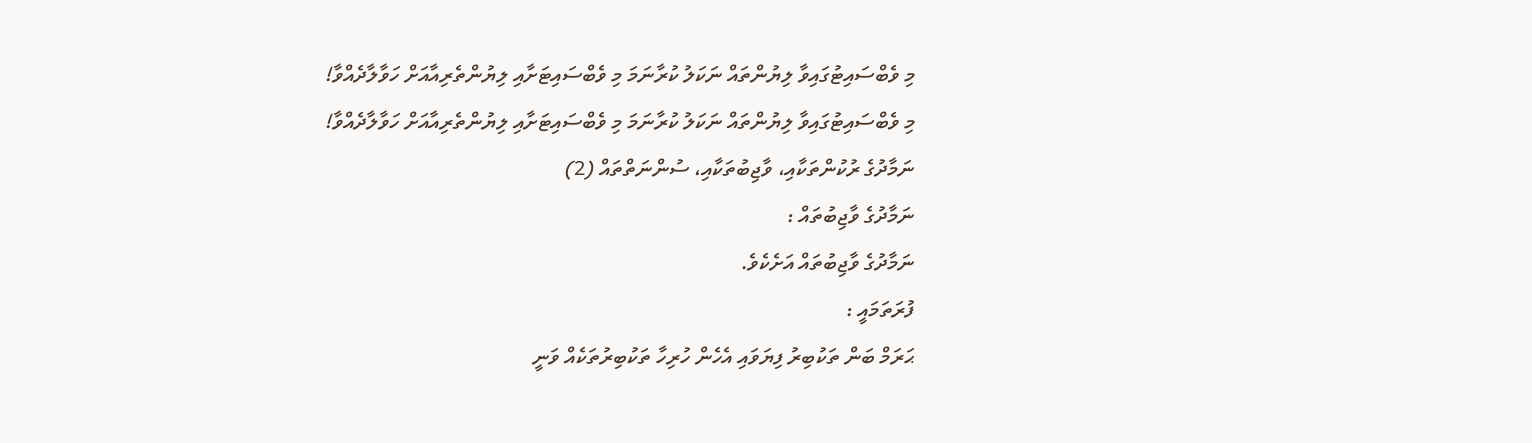މި ވެބްސައިޓުގައިވާ ލިޔުންތައް ނަކަލު ކުރާނަމަ މި ވެބްސައިޓަށާއި ލިޔުންތެރިއާއަށް ހަވާލާދެއްވާ!
މި ވެބްސައިޓުގައިވާ ލިޔުންތައް ނަކަލު ކުރާނަމަ މި ވެބްސައިޓަށާއި ލިޔުންތެރިއާއަށް ހަވާލާދެއްވާ!
ނަމާދުގެ ރުކުންތަކާއި، ވާޖިބުތަކާއި، ސުންނަތްތައް (2)
ނަމާދުގެ ވާޖިބުތައް :
ނަމާދުގެ ވާޖިބުތައް އަށެކެވެ.
ފުރަތަމައީ :
ޙަރަމް ބަން ތަކުބިރު ފިޔަވައި އެހެން ހުރިހާ ތަކުބިރުތަކެއް ވަނީ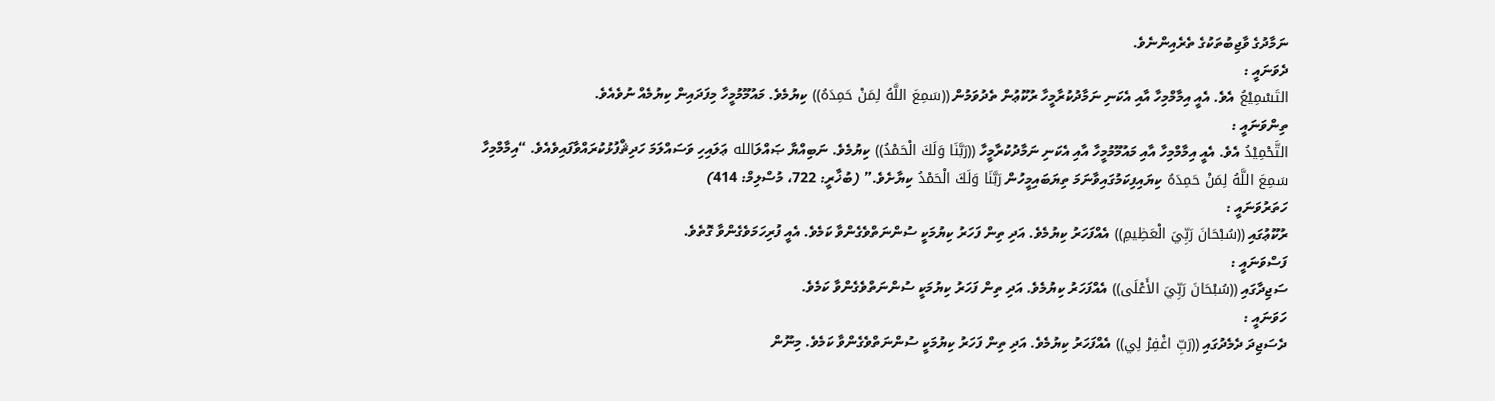ނަމާދުގެ ވާޖިބުތަކުގެ ތެރެއިންނެވެ.
ދެވަނައީ :
التَسْمِيْعُ އެވެ. އެއީ އިމާމްމިހާ އާއި އެކަނި ނަމާދުކުރާމީހާ ރުކޫޢުން ތެދުވަމުން ((سَمِعَ اللَّهُ لِمَنْ حَمِدَهُ)) ކިޔުމެވެ. މައުމޫމުމީހާ މިފަދައިން ކިޔުމެއް ނުވެއެވެ.
ތިންވަނައީ :
التَّحْمِيْدُ އެވެ. އެއީ އިމާމްމިހާ އާއި މައުމޫމުމީހާ އާއި އެކަނި ނަމާދުކުރާމީހާ ((رَبَّنَا وَلَكَ الْحَمْدُ)) ކިޔުމެވެ. ނަބިއްޔާ ޞައްލަالله ޢަލައިހި ވަސައްލަމަ ހަދިޘްފުޅުކުރައްވާފައިވެއެވެ. “އިމާމްމިހާ سَمِعَ اللَّهُ لِمَنْ حَمِدَهُ ކިޔައިފިކަމުގައިވާނަމަ ތިޔަބައިމީހުން رَبَّنَا وَلَكَ الْحَمْدُ ކިޔާށެވެ.” (ބުޚާރީ: 722، މުސްލިމް: 414)
ހަތަރުވަނައީ :
ރުކޫޢުގައި ((سُبْحَانَ رَبِّيَ الْعَظِيمِ)) އެއްފަހަރު ކިޔުމެވެ. އަދި ތިން ފަހަރު ކިޔުމަކީ ސުންނަތްވެގެންވާ ކަމެވެ. އެއީ ފުރިހަމަވެގެންވާ ގޮތެވެ.
ފަސްވަނައީ :
ސަޖިދާގައި ((سُبْحَانَ رَبِّيَ الأَعْلَى)) އެއްފަހަރު ކިޔުމެވެ. އަދި ތިން ފަހަރު ކިޔުމަކީ ސުންނަތްވެގެންވާ ކަމެވެ.
ހަވަނައީ :
ދެސަޖިދަ ދެމެދުގައި ((رَبِّ اغْفِرْ لِي)) އެއްފަހަރު ކިޔުމެވެ. އަދި ތިން ފަހަރު ކިޔުމަކީ ސުންނަތްވެގެންވާ ކަމެވެ. މިނޫން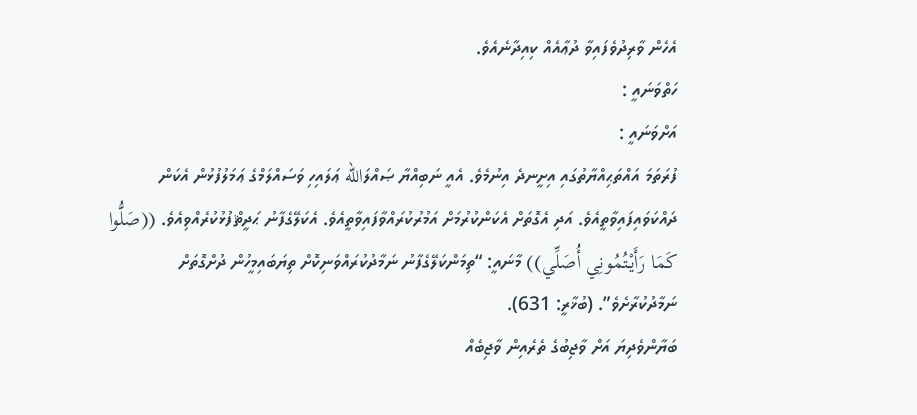އެހެން ވާރިދުވެފައިވާ ދުޢާއެއް ކިއިދާނެއެވެ.
ހަތްވަނައީ :
އަށްވަނައީ :
ފުރަތަމަ އައްތަޙިއްޔާތުގައި އިށީނދެ އިނުމެވެ. އެއީ ނަބިއްޔާ ޞައްލަالله ޢަލައިހި ވަސައްލަމްގެ ޢަމަލުފުޅުން އެކަން ދައްކަވައިފައިވާތީއެވެ. އަދި އެގޮތަށް އެކަންކުރުމަށް އަމުރުކުރައްވާފައިވާތީއެވެ. އެކަލޭގެފާނު ޙަދީޘްފުޅުކުރެއްވިއެވެ. ((صَلُّوا كَمَا رَأَيْتُمُونِي أُصَلِّي)) މާނައީ: “ތިމަންކަލޭގެފާނު ނަމާދުކުރައްވަނިކޮށް ތިޔަބައިމީހުން ދުށްގޮތަށް ނަމާދުކުރާށެވެ”. (ބުޚާރީ: 631).
ބަޔާންވެދިޔަ އަށް ވާޖިބުގެ ތެރެއިން ވާޖިބެއް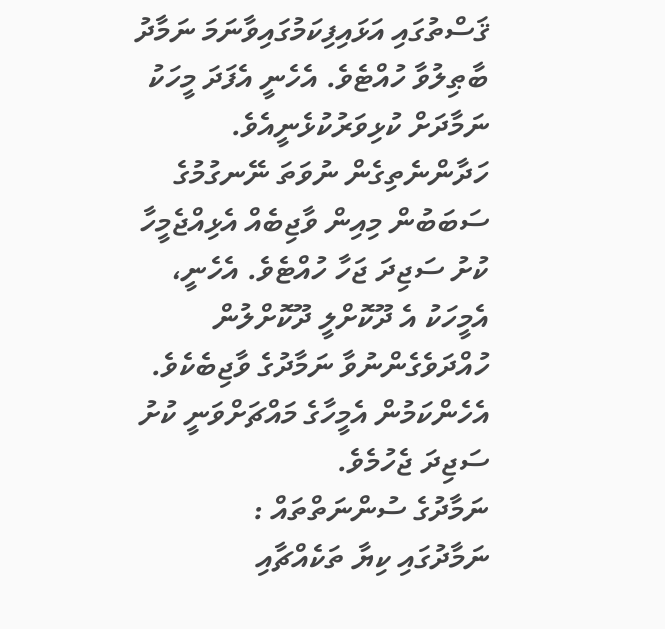ޤަސްތުގައި އަޅައިފިކަމުގައިވާނަމަ ނަމާދު ބާޠިލުވާ ހުއްޓެވެ. އެހެނީ އެފަދަ މީހަކު ނަމާދަށް ކުޅިވަރުކުޅެނީއެވެ. ހަދާންނެތިގެން ނުވަތަ ނޭނގުމުގެ ސަބަބުން މިއިން ވާޖިބެއް އެޅިއްޖެމީހާ ކުށު ސަޖިދަ ޖަހާ ހުއްޓެވެ. އެހެނީ، އެމީހަކު އެ ދޫކޮށްލީ ދޫކޮށްލުން ހުއްދަވެގެންނުވާ ނަމާދުގެ ވާޖިބެކެވެ. އެހެންކަމުން އެމީހާގެ މައްޗަށްވަނީ ކުށު ސަޖިދަ ޖެހުމެވެ.
ނަމާދުގެ ސުންނަތްތައް :
ނަމާދުގައި ކިޔާ ތަކެއްޗާއި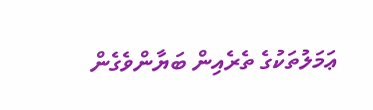ޢަމަލުތަކުގެ ތެރެއިން ބަޔާންވެގެން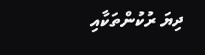ދިޔަ ރުކުންތަކާއި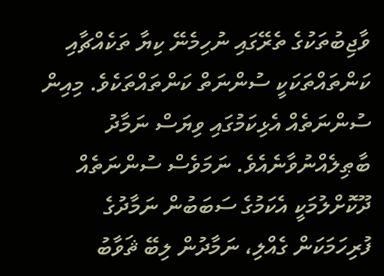ވާޖިބުތަކުގެ ތެރޭގައި ނުހިމެނޭ ކިޔާ ތަކެއްޗާއި ކަންތައްތަކަކީ ސުންނަތް ކަންތައްތަކެވެ. މިއިން ސުންނަތެއް އެޅިކަމުގައި ވިޔަސް ނަމާދު ބާޠިލެއްނުވާނެއެވެ. ނަމަވެސް ސުންނަތެއް ދޫކޮށްލުމަކީ އެކަމުގެ ސަބަބުން ނަމާދުގެ ފުރިހަމަކަން ގެއްލި، ނަމާދުން ލިބޭ ޘަވާބު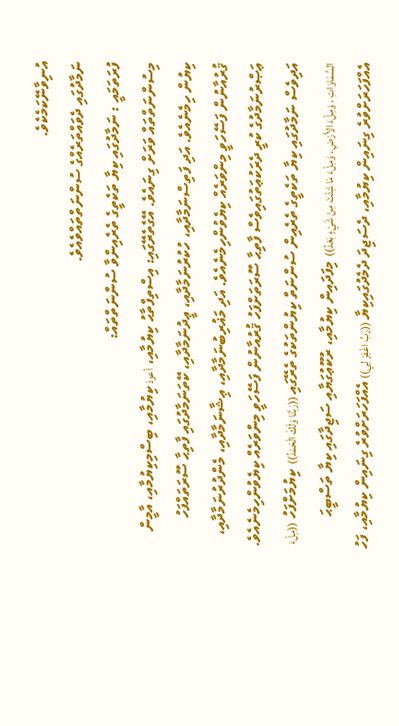އުނިވާނޭކަމެކެވެ.
ނަމާދުގައި ދެވައްތަރެއްގެ ސުންނަތްތައްވެއެވެ.
ފުރަތަމައީ : ނަމާދުގައި ކިޔާ ތަކެތީގެ ތެރެއިންވާ ސުންނަތްތައް:
މިސުންނަތްތައް ވަރަށް ގިނައެވެ. އޭގެތެރޭގައި: އިސްތިފްތާޙު ކިޔުމާއި، أعوذ ކިޔުމާއި، ބިސްމިކިޔުމާއި، އާމީން ކިޔުން ހިމެނެއެވެ. އަދި ފަތިސްނަމާދާއި، ހުކުރުނަމާދާއި، ޢީދުނަމާދާއި، ކޭތަނަމާދުގައި ފާތިޙާ ސޫރަތައްފަހު ޤުރުއާނުން ފަސޭހަވީ މިންވަރެއް ކިޔެވުންހިމެނެއެވެ. އަދި މަޣުރިބުނަމާދާއި، ޢިޝާނަމާދާއި، މެންދުރުނަމާދާއި، ޢަޞްރުނަމާދުގެ ކުރީ ދެރަކުޢަތުގައިވެސް ފާތިޙާ ސޫރަތަށްފަހު ޤުރުއާނުން ފަސޭހަވީ މިންވަރެއް ކިޔެވުންހިމެނެއެވެ.
އަދިވެސް ނަމާދުގައި ކިޔާ ތަކެތީގެ ތެރެއިން ސުންނަތް ކިޔުންތަކުގެ ތެރޭގައި ((رَبَّنَا وَلَكَ الْحَمْدُ))  ކިޔުމަށްފަހު ((مِلْءَ السَّمَاوَاتِ ، وَمِلْءَ الأَرْضِ ، وَمِلْءَ مَا شِئْتَ مِنْ شَيْءٍ بَعْدُ))  މިފަދައިން ކިޔުމާއި، ރުކޫޢުގަޔާއި ސަޖިދާގައި ކިޔާ ތަސްބީޙަ އެއްފަހަރަށްވުރެ ގިނައިން ކިޔުމާއި، ދެސަޖިދަ ދެމެދުގައިކިޔާ ((رَبِّ اغْفِرْ لِي)) އެއްފަހަރަށްވުރެ ގިނައިން ކިޔުމާއި، ފަހު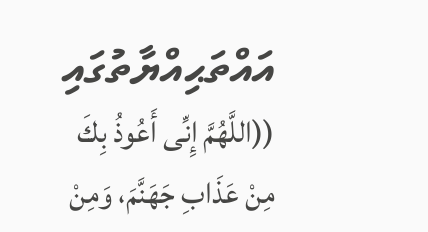އައްތަޙިއްޔާތުގައި ((اللَّهُمَّ إِنِّى أَعُوذُ بِكَ مِنْ عَذَابِ جَهَنَّمَ، وَمِنْ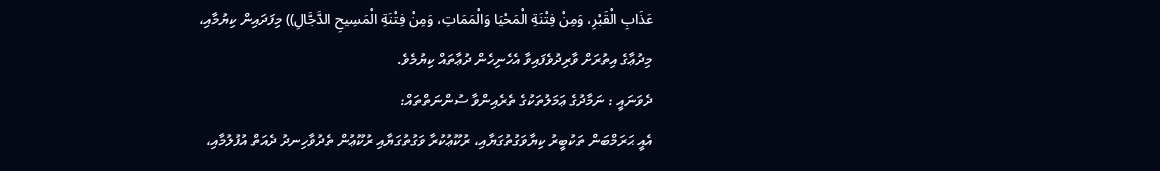عَذَابِ الْقَبْرِ، وَمِنْ فِتْنَةِ الْمَحْيَا وَالْمَمَاتِ، وَمِنْ فِتْنَةِ الْمَسِيحِ الدَّجَّالِ)) މިފަދައިން ކިޔުމާއި، މިދުޢާގެ އިތުރަށް ވާރިދުވެފައިވާ އެހެނިހެން ދުޢާތައް ކިޔުމެވެ.
ދެވަނައީ : ނަމާދުގެ ޢަމަލުތަކުގެ ތެރެއިންވާ ސުންނަތްތައް:
އެއީ ޙަރަމްބަން ތަކުބީރު ކިޔާވަގުތުގަޔާއި، ރުކޫޢުކުރާ ވަގުތުގަޔާއި ރުކޫޢުން ތެދުވާހިނދު ދެއަތް އުފުލުމާއި،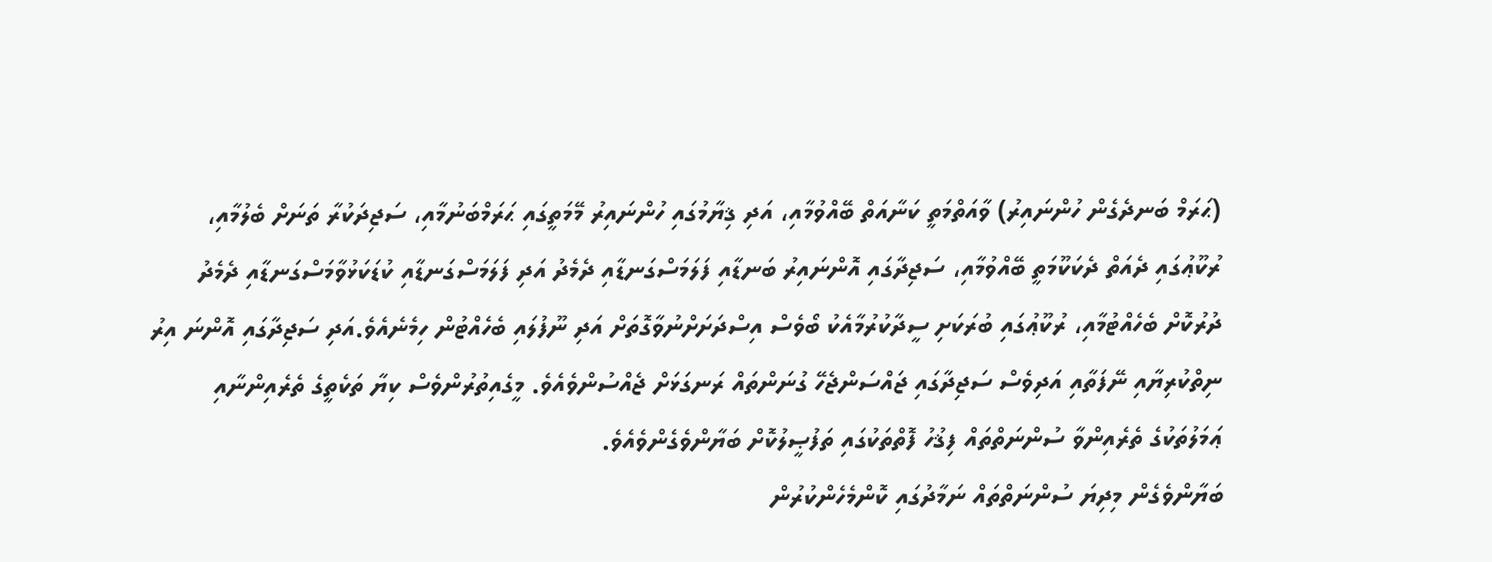(ޙަރަމް ބަނދެގެން ހުންނައިރު) ވާއަތްމަތީ ކަނާއަތް ބޭއްވުމާއި، އަދި ޤިޔާމުގައި ހުންނައިރު މޭމަތީގައި ޙަރަމްބަނުމާއި، ސަޖިދަކުރާ ތަނަށް ބެލުމާއި، ރުކޫޢުގައި ދެއަތް ދެކަކޫމަތީ ބޭއްވުމާއި، ސަޖިދާގައި އޮންނައިރު ބަނޑާއި ފަލަމަސްގަނޑާއި ދެމެދު އަދި ފަލަމަސްގަނޑާއި ކުޑަކަޅުވާމަސްގަނޑާއި ދެމެދު ދުރުކޮށް ބެހެއްޓުމާއި، ރުކޫޢުގައި ބުރަކަށި ސީދާކުރުމާއެކު ބޯވެސް އިސްދަށަށްނުވާގޮތަށް އަދި ނޫފުލައި ބެހެއްޓުން ހިމެނެއެވެ.އަދި ސަޖިދާގައި އޮންނަ އިރު ނިތްކުރިޔާއި ނޭފަތާއި އަދިވެސް ސަޖިދާގައި ޖައްސަންޖެހޭ ގުނަންތައް ރަނގަޅަށް ޖެއްސުންވެއެވެ. މީގެއިތުރުންވެސް ކިޔާ ތަކެތީގެ ތެރެއިންނާއި ޢަމަލުތަކުގެ ތެރެއިންވާ ސުންނަތްތައް ފިޤުހު ފޮތްތަކުގައި ތަފުޞީލުކޮށް ބަޔާންވެގެންވެއެވެ.
ބަޔާންވެގެން މިދިޔަ ސުންނަތްތައް ނަމާދުގައި ކޮންމެހެންކުރުން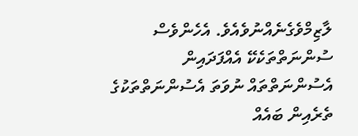ލާޒިމްވެގެނެއްނުވެއެވެ. އެހެންވެސް ސުންނަތްތަކެކޭ އެއްފަދައިން އެސުންނަތްތައް ނުވަތަ އެސުންނަތްތަކުގެ ތެރެއިން ބައެއް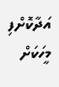އަދާކޮށްފި މީހަކަށް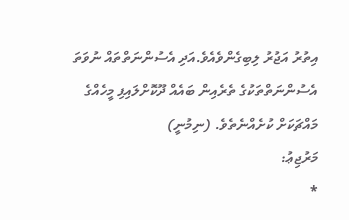އިތުރު އަޖުރު ލިބިގެންވެއެވެ.އަދި އެސުންނަތްތައް ނުވަތަ އެސުންނަތްތަކުގެ ތެރެއިން ބައެއް ދޫކޮށްލައިފި މީހެއްގެ މައްޗަކަށް ކުށެއްނެތެވެ. (ނިމުނީ)
މަރުޖިޢު:
*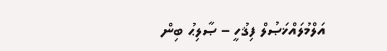އަލްމުލައްޚަޞުލް ފިޤުހީ – ޞާލިޙު ބިން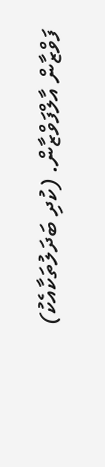ފަވްޒާން އާލްފަވްޒާން. (ކުދި ބަދަލުތަކާއެކު)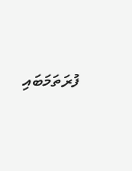ފުރަތަމަބައި